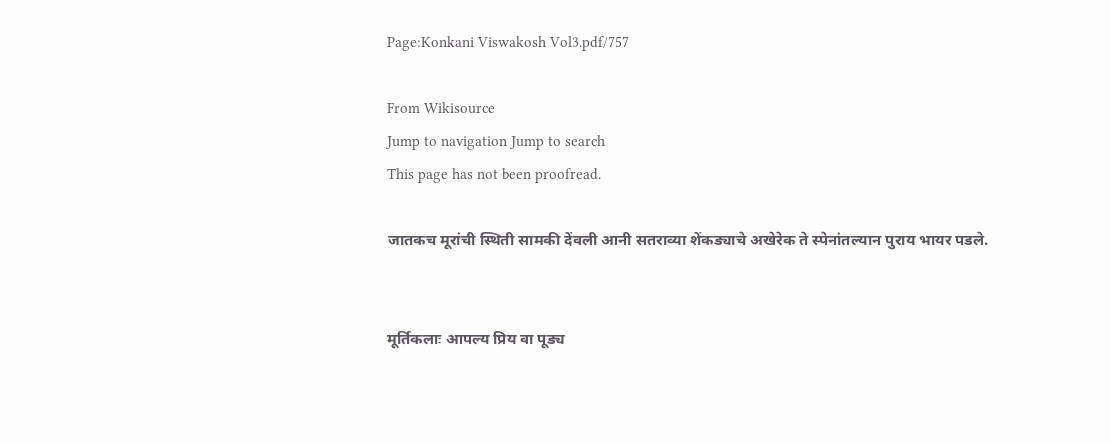Page:Konkani Viswakosh Vol3.pdf/757

From Wikisource
Jump to navigation Jump to search
This page has not been proofread.

जातकच मूरांची स्थिती सामकी देंवली आनी सतराव्या शेंकड्याचे अखेरेक ते स्पेनांतल्यान पुराय भायर पडले.


मूर्तिकलाः आपल्य प्रिय वा पूड्य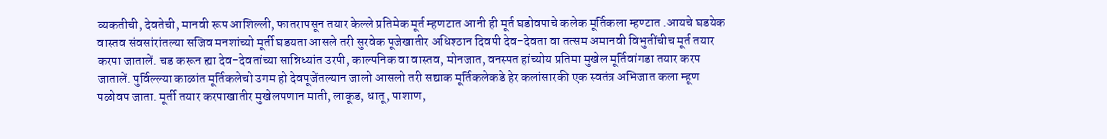व्यकतीची, देवतेची, मानवी रूप आशिल्ली, फातरापसून तयार केल्ले प्रतिमेक मूर्त म्हणटात आनी ही मूर्त घडोवपाचे कलेक मूर्तिकला म्हण्टात .आयचे घडयेक वास्तव संवसांरांतल्या सजिव मनशांच्यो मूर्ती घडयता आसले तरी सुरवेक पूजेखातीर अधिश्ठान दिवपी देव-देवता वा तत्सम अमानवी विभुतींचीच मूर्त तयार करपा जातालें. चड करून ह्या देव-देवतांच्या सान्निध्यांत उरपी, काल्पनिक वा वास्तव, मोनजात, वनस्पत हांच्योय प्रतिमा मुखेल मूर्तिवांगडा तयार करप जातालें. पुर्विल्ल्या काळांत मूर्तिकलेचो उगम हो देवपूजेंतल्यान जालो आसलो तरी सद्याक मूर्तिकलेकडे हेर कलांसारकी एक स्वतंत्र अभिजात कला म्हूण पळोवप जाता. मूर्ती तयार करपाखातीर मुखेलपणान माती, लाकूड, धातू, पाशाण,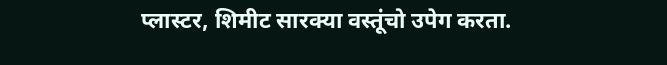प्लास्टर, शिमीट सारक्या वस्तूंचो उपेग करता.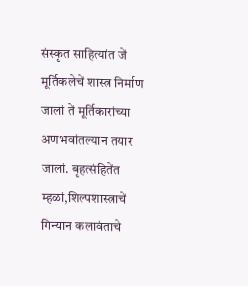संस्कृत साहित्यांत जें मूर्तिकलेचें शास्त्र निर्माण जालां तें मूर्तिकारांच्या अणभवांतल्यान तयार जालां. बृहत्संहितेंत म्हळां,शिल्पशास्त्राचें गिन्यान कलावंताचे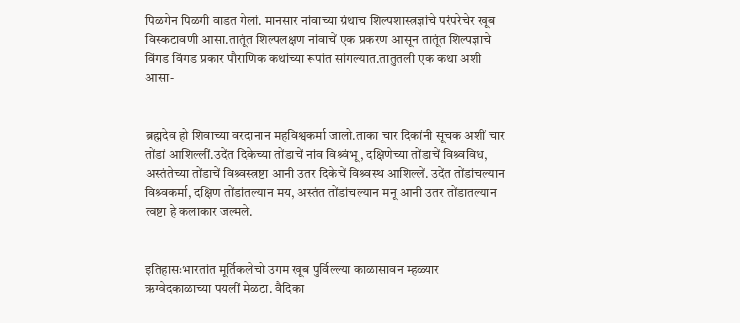पिळगेन पिळगी वाडत गेलां. मानसार नांवाच्या ग्रंथाच शिल्पशास्त्रज्ञांचे परंपरेचेर खूब विस्कटावणी आसा.तातूंत शिल्पलक्षण नांवाचें एक प्रकरण आसून तातूंत शिल्पज्ञाचे विंगड विंगड प्रकार पौराणिक कथांच्या रूपांत सांगल्यात.तातुतली एक कथा अशी आसा-


ब्रह्मदेव हो शिवाच्या वरदानान महविश्वकर्मा जालो.ताका चार दिकांनी सूचक अशीं चार तोंडां आशिल्लीं.उदेंत दिकेच्या तोंडाचें नांव विश्र्वंभू, दक्षिणेच्या तोंडाचें विश्र्वविध, अस्तंतेच्या तोंडाचें विश्र्वस्त्रष्टा आनी उतर दिकेचें विश्र्वस्थ आशिल्लें. उदेंत तोंडांचल्यान विश्र्वकर्मा, दक्षिण तोंडांतल्यान मय, अस्तंत तोंडांचल्यान मनू आनी उतर तोंडातल्यान त्वष्टा हे कलाकार जल्मले.


इतिहासःभारतांत मूर्तिकलेचो उगम खूब पुर्विल्ल्या काळासावन म्हळ्यार ऋग्वेदकाळाच्या पयलीं मेळटा. वैदिका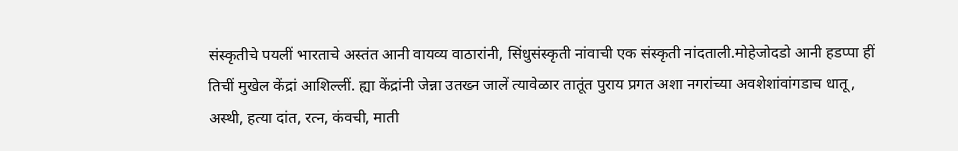संस्कृतीचे पयलीं भारताचे अस्तंत आनी वायव्य वाठारांनी, सिंधुसंस्कृती नांवाची एक संस्कृती नांदताली.मोहेजोदडो आनी हडप्पा हीं तिचीं मुखेल केंद्रां आशिल्लीं. ह्या केंद्रांनी जेन्ना उतख्न जालें त्यावेळार तातूंत पुराय प्रगत अशा नगरांच्या अवशेशांवांगडाच धातू, अस्थी, हत्या दांत, रत्न, कंवची, माती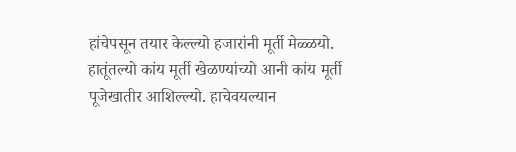हांचेपसून तयार केल्ल्यो हजारांनी मूर्ती मेळ्ळयो. हातूंतल्यो कांय मूर्ती खेळण्यांच्यो आनी कांय मूर्ती पूजेखातीर आशिल्ल्यो. हाचेवयल्यान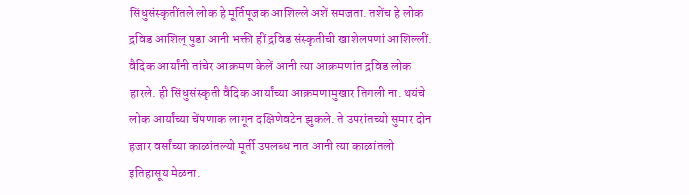सिंधुसंस्कृतींतले लोक हे मूर्तिपूजक आशिल्ले अशें समजता. तशेंच हे लोक द्रविड आशिल् पुडा आनी भक्ती हीं द्रविड संस्कृतीची खाशेलपणां आशिल्लीं. वैदिक आर्यांनी तांचेर आक्रमण केलें आनी त्या आक्रमणांत द्रविड लोक हारले. ही सिंधुसंस्कृती वैदिक आर्यांच्या आक्रमणामुखार तिगली ना. थयंचे लोक आर्यांच्या चेंपणाक लागून दक्षिणेवटेन झुकले. ते उपरांतच्यो सुमार दोन हजार वर्सांच्या काळांतल्यो मूर्ती उपलब्ध नात आनी त्या काळांतलो इतिहासूय मेळना.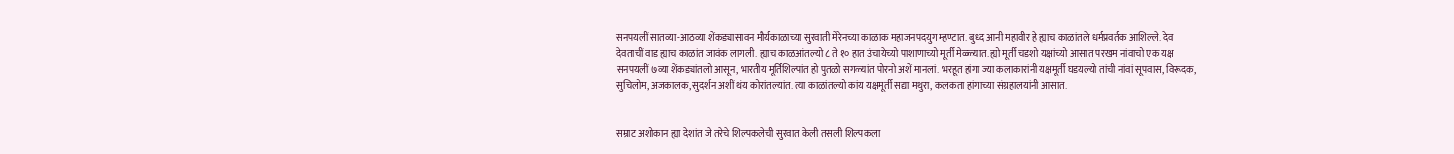सनपयलीं सातव्या-आठव्या शेंकड्यासावन मौर्यकाळाच्या सुरवाती मेरेनच्या काळाक महाजनपदयुग म्हण्टात. बुध्द आनी महावीर हे ह्याच काळांतले धर्मप्रवर्तक आशिल्ले. देव देवताचीं वाड ह्याच काळांत जावंक लागली. ह्याच काळआंतल्यो ८ ते १० हात उंचायेच्यो पाशाणाच्यो मूर्ती मेळ्ळ्यात. ह्यो मूर्ती चडशो यक्षांच्यो आसात परखम नांवाचो एक यक्ष सनपयलीं ७व्या शेंकड्यांतलो आसून, भारतीय मूर्तिशिल्पांत हो पुतळो सगळ्यांत पोरनो अशें मानलां. भरहूत हांगा ज्या कलाकारांनी यक्षमूर्ती घडयल्यो तांची नांवां सूपवास, विरूदक, सुचिलोम, अजकालक, सुदर्शन अशीं थंय कोरांतल्यांत. त्या काळांतल्यो कांय यक्षमूर्ती सद्या मथुरा, कलकता हांगाच्या संग्रहालयांनी आसात.


सम्राट अशोकान ह्या देशांत जे तरेचे शिल्पकलेची सुरवात केली तसली शिल्पकला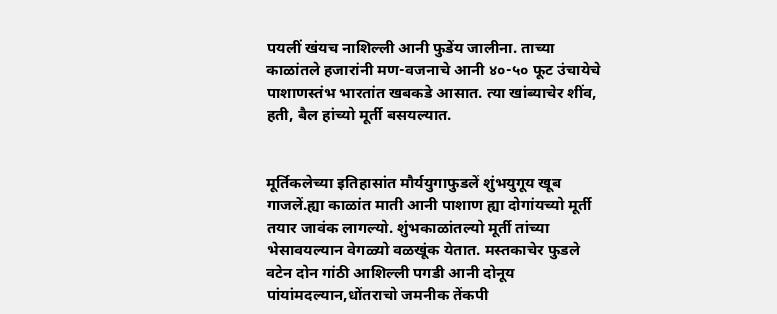पयलीं खंयच नाशिल्ली आनी फुडेंय जालीना. ताच्या काळांतले हजारांनी मण-वजनाचे आनी ४०-५० फूट उंचायेचे पाशाणस्तंभ भारतांत खबकडे आसात. त्या खांब्याचेर शींव, हती, बैल हांच्यो मूर्ती बसयल्यात.


मूर्तिकलेच्या इतिहासांत मौर्ययुगाफुडलें शुंभयुगूय खूब गाजलें.ह्या काळांत माती आनी पाशाण ह्या दोगांयच्यो मूर्ती तयार जावंक लागल्यो. शुंभकाळांतल्यो मूर्ती तांच्या भेसावयल्यान वेगळ्यो वळखूंक येतात. मस्तकाचेर फुडले वटेन दोन गांठी आशिल्ली पगडी आनी दोनूय पांयांमदल्यान,धोंतराचो जमनीक तेंकपी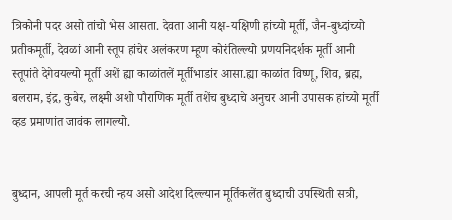त्रिकोनी पदर असो तांचो भेस आसता. देवता आनी यक्ष-यक्षिणी हांच्यो मूर्ती, जैन-बुध्दांच्यो प्रतीकमूर्ती, देवळां आनी स्तूप हांचेर अलंकरण म्हूण कोरंतिल्ल्यो प्रणयनिदर्शक मूर्ती आनी स्तूपांते देगेवयल्यो मूर्ती अशें ह्या काळांतलें मूर्तीभाडांर आसा.ह्या काळांत विष्णू, शिव, ब्रह्म, बलराम, इंद्र, कुबेर, लक्ष्मी अशो पौराणिक मूर्ती तशेंच बुध्दाचे अनुचर आनी उपासक हांच्यो मूर्ती व्हड प्रमाणांत जावंक लागल्यो.


बुध्दान, आपली मूर्त करची न्हय असो आदेश दिल्ल्यान मूर्तिकलेंत बुध्दाची उपस्थिती सत्री,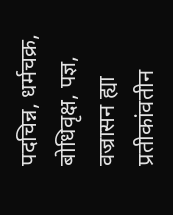पदचिन्न, धर्मचक्र, बोधिवृक्ष, पज्ञ, वज्रासन ह्या प्रतीकांवतीन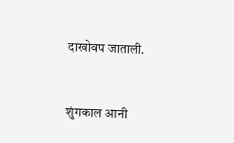दाखोवप जाताली.


शुंगकाल आनी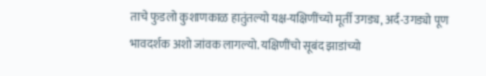ताचे फुडलो कुशाणकाळ हातुंतल्यो यक्ष-यक्षिणींच्यो मूर्ती उगड्य, अर्द-उगड्यो पूण भावदर्शक अशो जांवक लागल्यो. यक्षिणींचो सूबंद झाडांच्यो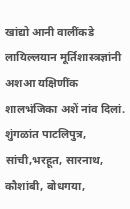खांद्यो आनी वालींकडे लायिल्लयान मूर्तिशास्त्रज्ञांनी अशआ यक्षिणींक शालभंजिका अशें नांव दिलां. शुंगळांत पाटलिपुत्र, सांची,भरहूत, सारनाथ, कौशांबी, बोधगया,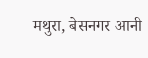मथुरा, बेसनगर आनी